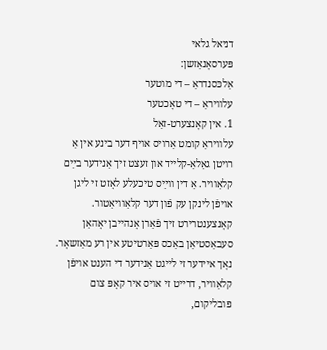דניאל גלאי
פּערסאָנאַזשן:
אַלכּסנדראַ – די מוטער
עלוויראַ – די טאָכטער
1. אין קאָנצערט-זאַל
עלוויראַ קומט אַרויס אויף דער בינע אין אַ רויטן גאַלאַ-קלייד און זעצט זיך אַנידער בײַם קלאַוויר. אַ דין ווײַס טיכעלע לאָזט זי ליגן אויפֿן לינקן עק פֿון דער קלאַוויאַטור. קאָנצענטרירט זיך פֿאַרן אָנהייבן יאָהאַן סעבאַסטיאַן באַכס פּאַרטיטע אין רע מאַזשאָר. נאָך איידער זי לייגט אַנידער די הענט אויפֿן קלאַוויר, דרייט זי אויס איר קאָפּ צום פּובליקום,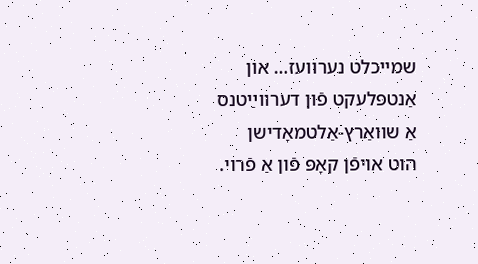שמייכלט נערוועז… און אַנטפּלעקט פֿון דערווײַטנס אַ שוואַרץ-אַלטמאָדישן הוט אויפֿן קאָפּ פֿון אַ פֿרוי.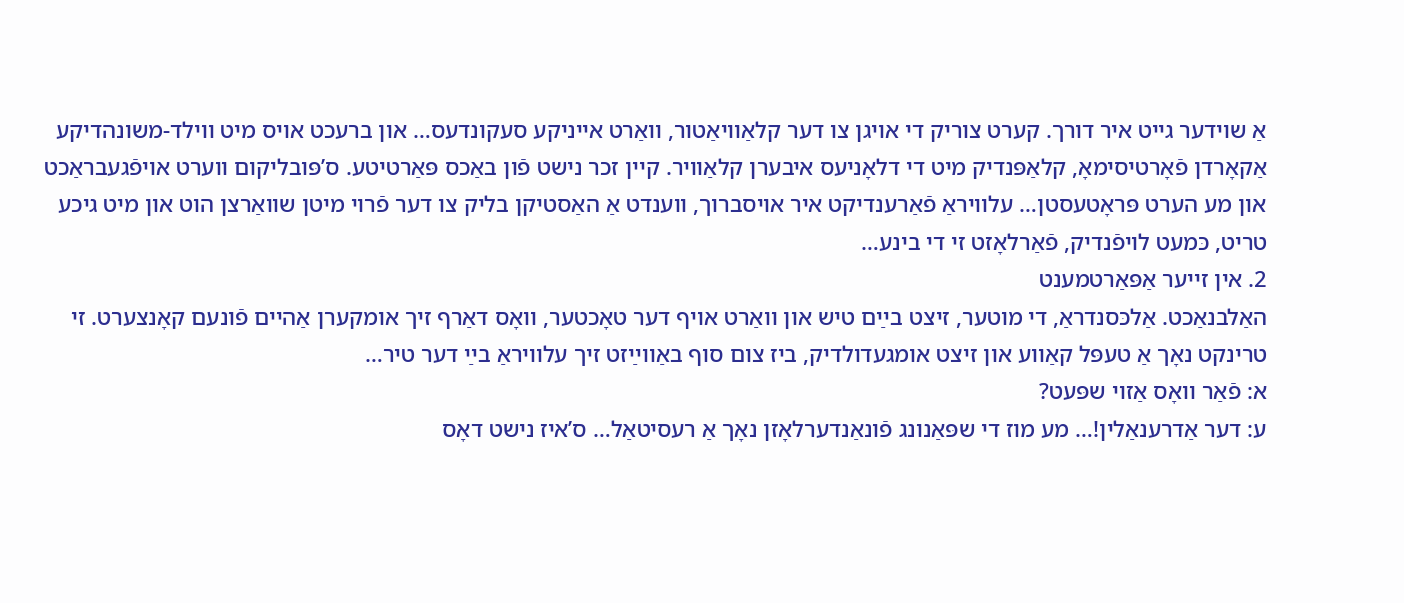אַ שוידער גייט איר דורך. קערט צוריק די אויגן צו דער קלאַוויאַטור, וואַרט אייניקע סעקונדעס… און ברעכט אויס מיט ווילד-משונהדיקע אַקאָרדן פֿאָרטיסימאָ, קלאַפּנדיק מיט די דלאָניעס איבערן קלאַוויר. קיין זכר נישט פֿון באַכס פּאַרטיטע. ס’פּובליקום ווערט אויפֿגעבראַכט און מע הערט פּראָטעסטן… עלוויראַ פֿאַרענדיקט איר אויסברוך, ווענדט אַ האַסטיקן בליק צו דער פֿרוי מיטן שוואַרצן הוט און מיט גיכע טריט, כּמעט לויפֿנדיק, פֿאַרלאָזט זי די בינע…
2. אין זייער אַפּאַרטמענט
האַלבנאַכט. אַלכּסנדראַ, די מוטער, זיצט בײַם טיש און וואַרט אויף דער טאָכטער, וואָס דאַרף זיך אומקערן אַהיים פֿונעם קאָנצערט. זי טרינקט נאָך אַ טעפּל קאַווע און זיצט אומגעדולדיק, ביז צום סוף באַווײַזט זיך עלוויראַ בײַ דער טיר…
א: פֿאַר וואָס אַזוי שפּעט?
ע: דער אַדרענאַלין!… מע מוז די שפּאַנונג פֿונאַנדערלאָזן נאָך אַ רעסיטאַל… ס’איז נישט דאָס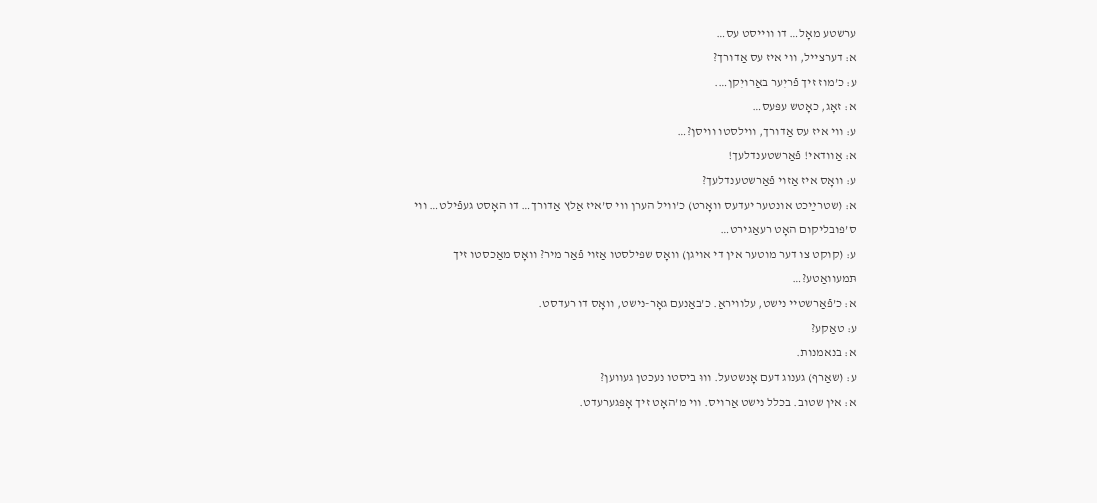ערשטע מאָל… דו ווייסט עס…
א: דערצייל, ווי איז עס אַדורך?
ע: כ’מוז זיך פֿריִער באַרויִקן….
א: זאָג, כאָטש עפּעס…
ע: ווי איז עס אַדורך, ווילסטו וויסן?…
א: אַוודאי! פֿאַרשטענדלעך!
ע: וואָס איז אַזוי פֿאַרשטענדלעך?
א: (שטרײַכט אונטער יעדעס וואָרט) כ’וויל הערן ווי ס’איז אַלץ אַדורך… דו האָסט געפֿילט… ווי ס’פּובליקום האָט רעאַגירט…
ע: (קוקט צו דער מוטער אין די אויגן) וואָס שפּילסטו אַזוי פֿאַר מיר? וואָס מאַכסטו זיך תּמעוואַטע?…
א: כ’פֿאַרשטיי נישט, עלוויראַ. כ’באַנעם גאָר-נישט, וואָס דו רעדסט.
ע: טאַקע?
א: בנאמנות.
ע: (שאַרף) גענוג דעם אָנשטעל. וווּ ביסטו נעכטן געווען?
א: אין שטוב. בכלל נישט אַרויס. ווי מ’האָט זיך אָפּגערעדט.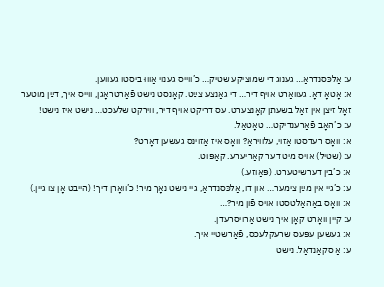ע: אַלכּסנדראַ… גענוג די שמוציקע שטיק… כ’ווייס גענוי אַוווּ ביסטו געווען.
א: אָטאָ דאָ. געוואַרט אויף דיר… די גאַנצע צײַט. קאָנסט נישט פֿאַרטראָגן, ווייס איך, דײַן מוטער זאָל זיצן אין זאַל בשעתן קאָנצערט. עס דריקט אויף דיר, ווירקט שלעכט… נישט איז נישט!
ע: כ’האָב פֿאַרענדיקט… טאָטאַל.
א: וואָס רעדסטו אַזוי, עלוויראַ? וואָס איז אַזוינס געשען דאָרט?
ע: (שטיל) אויס מיט דער קאַריערע. קאַפּוט.
א: כ’בין דערשיטערט. (פּאַוזע.)
ע: כ’גיי אין מײַן צימער… און דו, אַלכּסנדראַ, גיי נישט נאָך מיר! כ’וואָרן דיך! (הייבט אָן צו גיין.)
א: וואָס באַהאַלטסטו אויס פֿון מיר?…
ע: קיין וואָרט קאָן איך נישט אַרויסרעדן.
א: געשען עפּעס שרעקלעכס, פֿאַרשטיי איך.
ע: אַ סקאַנדאַל. נישט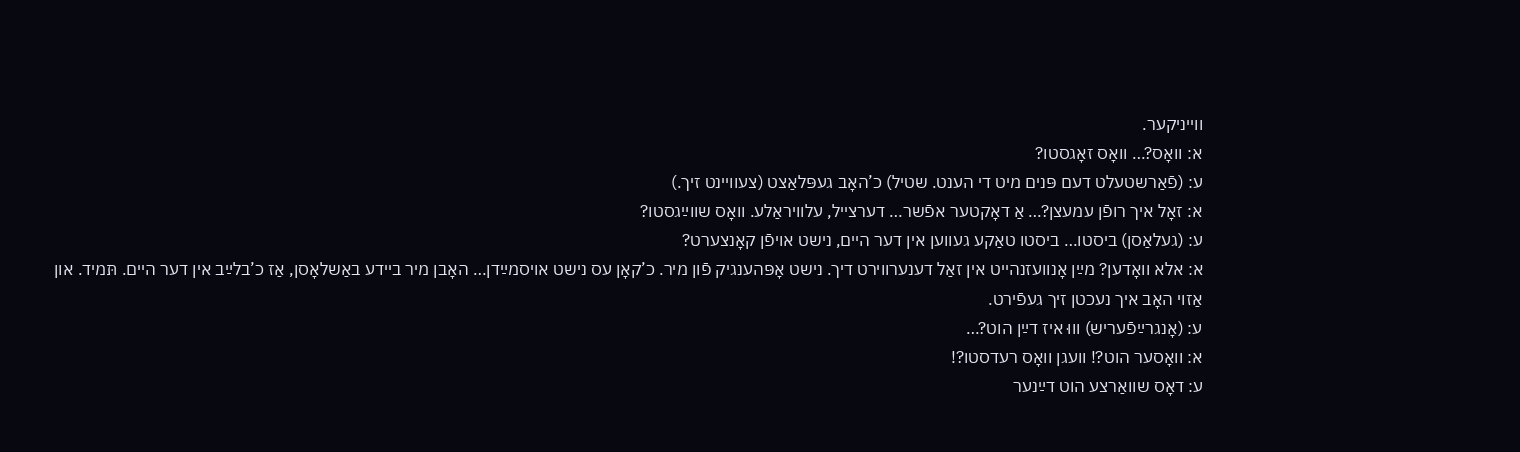ווייניקער.
א: וואָס?… וואָס זאָגסטו?
ע: (פֿאַרשטעלט דעם פּנים מיט די הענט. שטיל) כ’האָב געפּלאַצט (צעוויינט זיך.)
א: זאָל איך רופֿן עמעצן?… אַ דאָקטער אפֿשר… דערצייל, עלוויראַלע. וואָס שווײַגסטו?
ע: (געלאַסן) ביסטו… ביסטו טאַקע געווען אין דער היים, נישט אויפֿן קאָנצערט?
א: אלא וואָדען? מײַן אָנוועזנהייט אין זאַל דענערווירט דיך. נישט אָפּהענגיק פֿון מיר. כ’קאָן עס נישט אויסמײַדן… האָבן מיר ביידע באַשלאָסן, אַז כ’בלײַב אין דער היים. תּמיד. און אַזוי האָב איך נעכטן זיך געפֿירט.
ע: (אָנגרײַפֿעריש) וווּ איז דײַן הוט?…
א: וואָסער הוט?! וועגן וואָס רעדסטו?!
ע: דאָס שוואַרצע הוט דײַנער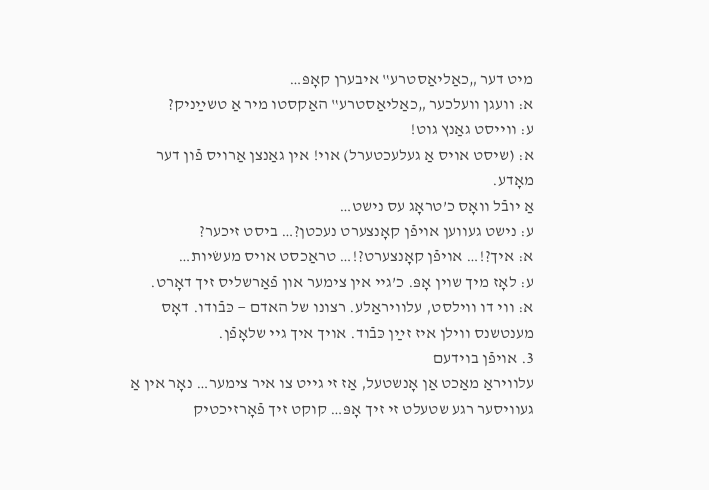מיט דער „כאַליאַסטרע‟ איבערן קאָפּ…
א: וועגן וועלכער „כאַליאַסטרע‟ האַקסטו מיר אַ טשײַניק?
ע: ווייסט גאַנץ גוט!
א: (שיסט אויס אַ געלעכטערל) אוי! אין גאַנצן אַרויס פֿון דער מאָדע.
אַ יובֿל וואָס כ’טראָג עס נישט…
ע: נישט געווען אויפֿן קאָנצערט נעכטן?… ביסט זיכער?
א: איך?!… אויפֿן קאָנצערט?!… טראַכסט אויס מעשׂיות…
ע: לאָז מיך שוין אָפּ. כ’גיי אין צימער און פֿאַרשליס זיך דאָרט.
א: ווי דו ווילסט, עלוויראַלע. רצונו של האדם — כּבֿודו. דאָס מענטשנס ווילן איז זײַן כּבֿוד. אויך איך גיי שלאָפֿן.
3. אויפֿן בוידעם
עלוויראַ מאַכט אַן אָנשטעל, אַז זי גייט צו איר צימער… נאָר אין אַ געוויסער רגע שטעלט זי זיך אָפּ… קוקט זיך פֿאָרזיכטיק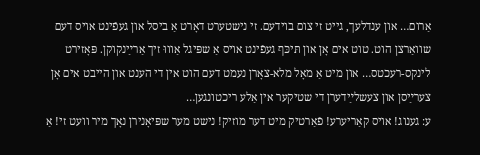אַרום… און ענדלעך, גייט זי צום בוידעם. זי נישטערט דאָרט אַ ביסל און געפֿינט אויס דעם שוואַרצן הוט. טוט אים אָן און תּיכּף געפֿינט אויס אַ שפּיגל אַוווּ זיך אַרײַנקוקן. פּאָזירט לינקס-רעכטס… און מיט אַ מאָל מלא-צאָרן נעמט דעם הוט אין די הענט און הייבט אים אָן צערײַסן און צעשלײַדערן די שטיקער אין אַלע ריכטונגען…
ע: גענוג! אויס קאַריערע! פֿאַרטיק מיט דער מוזיק! נישט מער שפּיאָנירן נאָך מיר וועט זי! אַ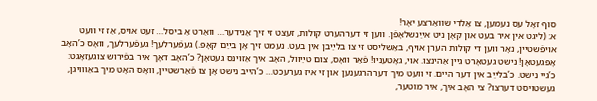סוף זאָל עס נעמען, צו אַלדי שוואַרצע יאָר!
א: (ליגט אין איר בעט און קאָן ניט אײַנשלאָפֿן. ווען זי דערהערט קולות, זעצט זי זיך אַנידער… וואַרט אַ ביסל… זעט אויס, אַז זי וועט אויפֿשטיין, נאָר ווען די קולות הערן אויף, באַשליסט זי צו בלײַבן אין בעט. נעמט זיך אָן בײַם קאָפּ.) געפֿערלעך! געפֿערלעך, וואָס כ’האָב אָפּגעטאָן! נישט געטאָרט גיין אַהינצו. אוי, גאָטעניו! פֿאַר וואָס, צום טײַוול, האָב איך אַזוינס געטאָן? כ’האָב דאָך איר בפֿירוש צוגעזאָגט: כ’גיי נישט. כ’בלײַב אין דער היים. זי וועט מיך דערהרגענען און זי איז גערעכט… כ’הייב נישט אָן צו פֿאַרשטיין, וואָס האָט מיך באַווויגן, געשטויסט דערצו? צי האָב איך, איר מוטער,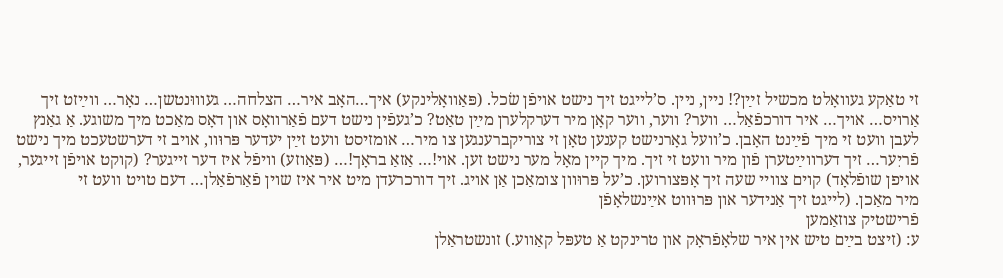זי טאַקע געוואָלט מכשיל זײַן?! ניין, ניין. ס’לייגט זיך נישט אויפֿן שׂכל. (פּאַוואָלינקע) איך…האָב איר… הצלחה… געוווּנטשן… נאָר… ווײַזט זיך אַרויס… אויך… איר דורכפֿאַל… ווער? ווער, ווער קאָן מיר דערקלערן מײַן טאַט? כ’געפֿין נישט דעם פֿאַרוואָס און דאָס מאַכט מיך משוגע. אַ גאַנץ לעבן וועט זי מיך פֿײַנט האָבן. כ’וועל גאָרנישט קענען טאָן זי צוריקברענגען צו מיר… אומזיסט וועט זײַן יעדער פּרוּוו, אויב זי דערשטעכט מיך נישט פֿריִער… זיך דערווײַטערן פֿון מיר וועט זי זיך. מיך קיין מאָל מער נישט זען. אוי!… אַזאַ בראָך!… (פּאַוזע) וויפֿל איז דער זייגער? (קוקט אויפֿן זייגער, אויפן שופֿלאָד) קוים צוויי שעה זיך אָפּצורוען. כ’על פּרוּוון צומאַכן אַן אויג. זיך דורכרעדן מיט איר איז שוין פֿאַרפֿאַלן… דעם טויט וועט זי
מיר מאַכן. (לייגט זיך אַנידער און פּרוּווט אײַנשלאָפֿן
פֿרישטיק צוזאַמען
ע: (זיצט בײַם טיש אין איר שלאָפֿראָק און טרינקט אַ טעפּל קאַווע.) זונשטראַלן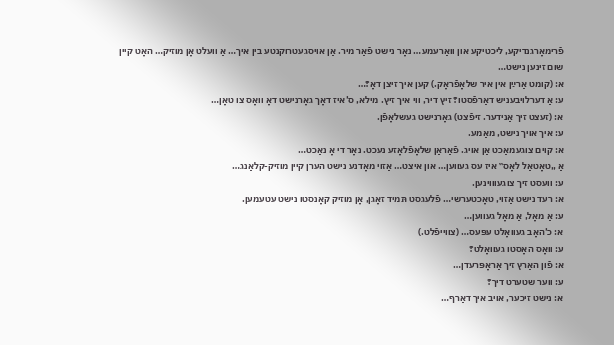פֿרימאָרגנדיקע, ליכטיקע און וואַרעמע… נאָר נישט פֿאַר מיר. אַן אויסגעטרוקנטע בין איך… אַ וועלט אָן מוזיק… האָט קיין שום זינען נישט…
א: (קומט אַרײַן אין איר שלאָפֿראָק.) קען איך זיצן דאָ?…
ע: אַ דערלויבעניש דאַרפֿסטו? זיץ דיר, ווי איך זיץ. מילא, ס’איז דאָך גאָרנישט דאָ וואָס צו טאָן…
א: (זעצט זיך אַנידער. זיפֿצט) גאָרנישט געשלאָפֿן.
ע: איך אויך נישט, מאַמע.
א: קוים צוגעמאַכט אַן אויג. פֿאַראַן שלאָפֿלאָזע נעכט. נאָר די אָ נאַכט…
אַ „טאָטאַל לאָס‟ איז עס געווען… און איצט… אַזוי מאָדנע נישט הערן קיין מוזיק-קלאַנג…
ע: וועסט זיך צוגעוווינען.
א: רעד נישט אַזוי, טאָכטערשי… פֿלעגסט תּמיד זאָגן, אָן מוזיק קאָנסטו נישט עטעמען.
ע: אַ מאָל, אַ מאָל געווען…
א: כ’האָב געוואָלט עפּעס… (צווייפֿלט.)
ע: וואָס האָסטו געוואָלט?
א: פֿון האַרץ זיך אַראָפּרעדן…
ע: ווער שטערט דיך?
א: נישט זיכער, אויב איך דאַרף…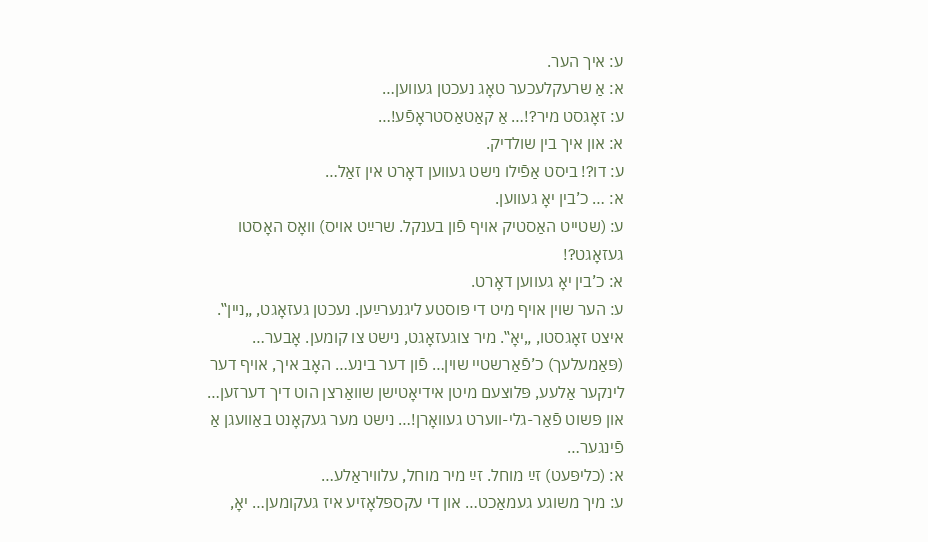ע: איך הער.
א: אַ שרעקלעכער טאָג נעכטן געווען…
ע: זאָגסט מיר?!… אַ קאַטאַסטראָפֿע!…
א: און איך בין שולדיק.
ע: דו?! ביסט אַפֿילו נישט געווען דאָרט אין זאַל…
א: … כ’בין יאָ געווען.
ע: (שטייט האַסטיק אויף פֿון בענקל. שרײַט אויס) וואָס האָסטו געזאָגט?!
א: כ’בין יאָ געווען דאָרט.
ע: הער שוין אויף מיט די פּוסטע ליגנערײַען. נעכטן געזאָגט, „ניין‟. איצט זאָגסטו, „יאָ‟. מיר צוגעזאָגט, נישט צו קומען. אָבער… (פּאַמעלעך) כ’פֿאַרשטיי שוין… פֿון דער בינע… האָב איך, אויף דער לינקער אַלעע, פּלוצעם מיטן אידיאָטישן שוואַרצן הוט דיך דערזען… און פּשוט פֿאַר-גלי-ווערט געוואָרן!… נישט מער געקאָנט באַוועגן אַ פֿינגער…
א: (כליפּעט) זײַ מוחל. זײַ מיר מוחל, עלוויראַלע…
ע: מיך משוגע געמאַכט… און די עקספּלאָזיע איז געקומען… יאָ,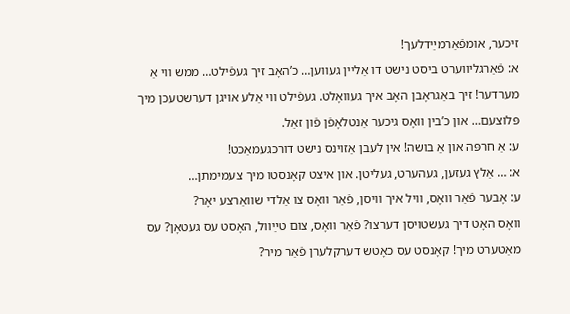זיכער, אומפֿאַרמײַדלעך!
א: פֿאַרגליווערט ביסט נישט דו אַליין געווען… כ’האָב זיך געפֿילט… ממש ווי אַ מערדער! זיך באַגראָבן האָב איך געוואָלט. געפֿילט ווי אַלע אויגן דערשטעכן מיך פּלוצעם… און כ’בין וואָס גיכער אַנטלאָפֿן פֿון זאַל.
ע: אַ חרפּה און אַ בושה! אין לעבן אַזוינס נישט דורכגעמאַכט!
א: … אַלץ געזען, געהערט, געליטן. און איצט קאָנסטו מיך צעמימתן…
ע: אָבער פֿאַר וואָס, וויל איך וויסן, פֿאַר וואָס צו אַלדי שוואַרצע יאָר?
וואָס האָט דיך געשטויסן דערצו? פֿאַר וואָס, צום טײַוול, האָסט עס געטאָן? עס מאַטערט מיך! קאָנסט עס כאָטש דערקלערן פֿאַר מיר?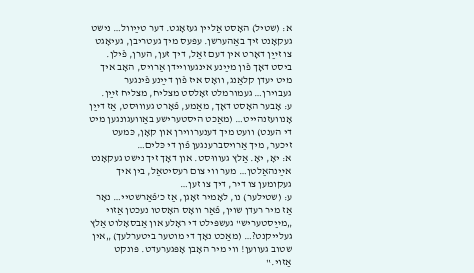א: (שטיל) האָסט אַליין געזאָגט. דער טײַוול… נישט געקאָנט זיך באַהערשן. עפּעס מיך געטריבן, געיאָגט צו זײַן דאָרט אין דעם זאַל, דיך זען, הערן, פֿילן. ביסט דאָך פֿון מײַנע אינגעוויידן אַרויס, האָב איך מיט יעדן קלאַנג, וואָס איז פֿון דײַנע פֿינגער געבוירן… געמורמלט זאָלסט מצליח, מצליח זײַן.
ע: אָבער האָסט דאָך, מאַמע, פֿאָרט געוווּסט, אַז דײַן אָנוועזנהייט… (מאַכט היסטערישע באַוועגונגען מיט די הענט) וועט מיך דענערווירן און קאָן, כּמעט זיכער, מיך אַרויסברענגען פֿון די כּלים…
א: יאָ, יאָ. אַלץ געוווּסט. און דאָך זיך נישט געקאָנט אײַנהאַלטן… מער ווי צום רעסיטאַל, בין איך געקומען צו דיר, דיך צו זען…
ע: (שטילער) נו, לאָמיר זאָגן, אַז כ’פֿאַרשטיי… נאָר אַז מיר רעדן שוין, פֿאַר וואָס האָסטו נעכטן אַזוי „מײַסטעריש‟ געשפּילט די ראָלע און אַבסאָלוט אַלץ געלייקנט?… (מאַכט נאָך די מוטער ביטערלעך) „אין שטוב געווען! ווי מיר האָבן אָפּגערעדט. פּונקט אַזוי.‟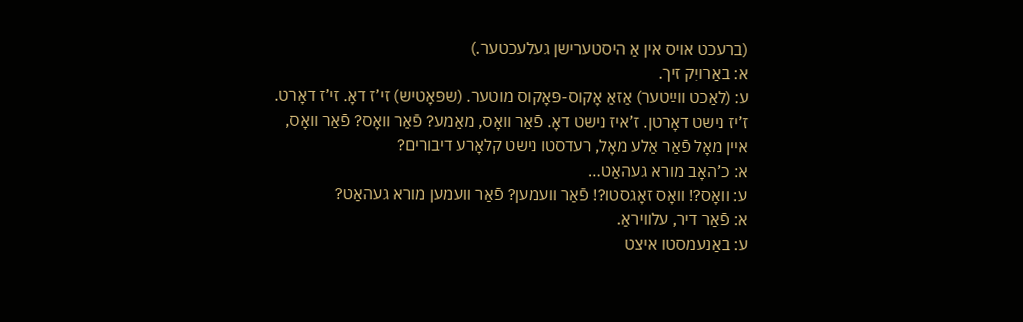(ברעכט אויס אין אַ היסטערישן געלעכטער.)
א: באַרויִק זיך.
ע: (לאַכט ווײַטער) אַזאַ אָקוס-פּאָקוס מוטער. (שפּאָטיש) זי’ז דאָ. זי’ז דאָרט. ז’יז נישט דאָרטן. ז’איז נישט דאָ. פֿאַר וואָס, מאַמע? פֿאַר וואָס? פֿאַר וואָס, איין מאָל פֿאַר אַלע מאָל, רעדסטו נישט קלאָרע דיבורים?
א: כ’האָב מורא געהאַט…
ע: וואָס?! וואָס זאָגסטו?! פֿאַר וועמען? פֿאַר וועמען מורא געהאַט?
א: פֿאַר דיר, עלוויראַ.
ע: באַנעמסטו איצט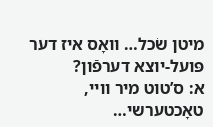מיטן שׂכל… וואָס איז דער פּועל-יוצא דערפֿון?
א: ס’טוט מיר וויי, טאָכטערשי…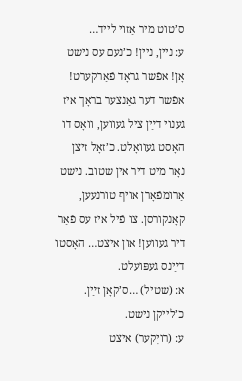ס’טוט מיר אַזוי לייד…
ע: ניין, ניין! כ’נעם עס נישט אָן! אפֿשר גראָד פֿאַרקערט! אפֿשר דער גאַנצער בראָך איז גענוי דײַן ציל געווען, וואָס דו האָסט געוואָלט. כ’זאָל זיצן נאָר מיט דיר אין שטוב. נישט אַרומפֿאָרן אויף טורנעען, קאָנקורסן. צו פֿיל איז עס פֿאַר דיר געווען! און איצט… האָסטו דײַנס געפּועלט.
א: (שטיל) …ס’קאָן זײַן. כ’לייקן נישט.
ע: (רויִקער) איצט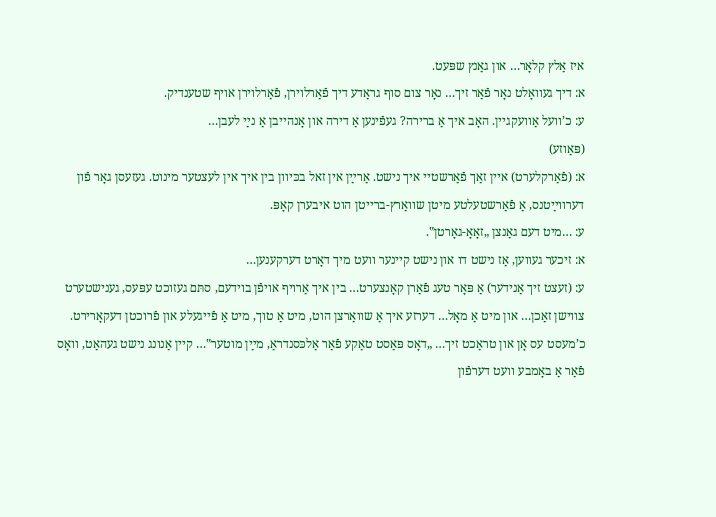איז אַלץ קלאָר… און גאַנץ שפּעט.
א: דיך געוואָלט נאָר פֿאַר זיך… נאָר צום סוף גראַדע דיך פֿאַרלוירן, פֿאַרלוירן אויף שטענדיק.
ע: כ’וועל אַוועקגיין. האָב איך אַ ברירה? געפֿינען אַ דירה און אָנהייבן אַ נײַ לעבן…
(פּאַוזע)
א: (פֿאַרקלערט) איין זאַך פֿאַרשטיי איך נישט. אַרײַן אין זאל בכּיוון בין איך אין לעצטער מינוט. געזעסן גאָר פֿון דערווײַטנס, אַ פֿאַרשטעלטע מיטן שוואַרץ-ברייטן הוט איבערן קאָפּ.
ע: …מיט דעם גאַנצן „זאָאָ-גאָרטן‟.
א: זיכער געווען, אַז נישט דו און נישט קיינער וועט מיך דאָרט דערקענען…
ע: (זעצט זיך אַנידער) אַ פּאָר טעג פֿאַרן קאָנצערט… בין איך אַרויף אויפֿן בוידעם, סתּם געזוכט עפּעס, גענישטערט צווישן זאַכן… און מיט אַ מאָל… דערזע איך אַ שוואַרצן הוט, מיט אַ טוך, מיט אַ פֿייגעלע און פֿרוכטן דעקאָרירט. כ’מעסט עס אָן און טראַכט זיך… „דאָס פּאַסט טאַקע פֿאַר אַלכּסנדראַ, מײַן מוטער‟… קיין אַנונג נישט געהאַט, וואָס פֿאַר אַ באָמבע וועט דערפֿון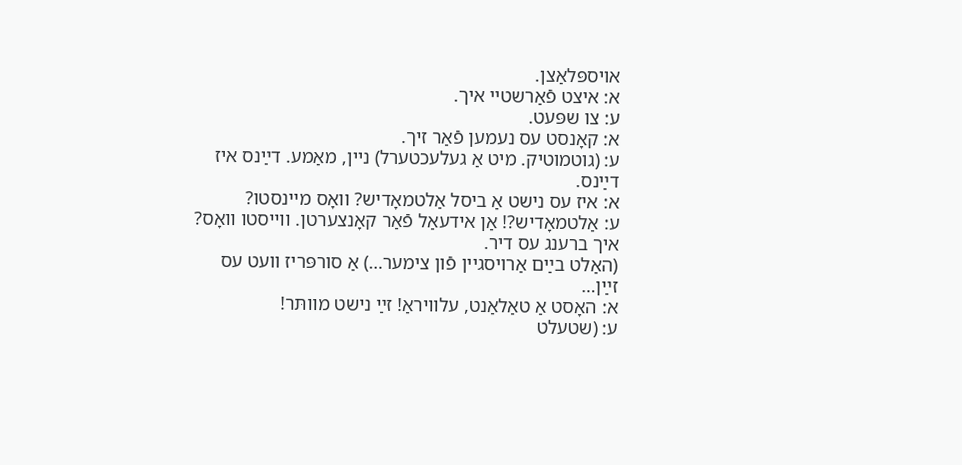אויספּלאַצן.
א: איצט פֿאַרשטיי איך.
ע: צו שפּעט.
א: קאָנסט עס נעמען פֿאַר זיך.
ע: (גוטמוטיק. מיט אַ געלעכטערל) ניין, מאַמע. דײַנס איז דײַנס.
א: איז עס נישט אַ ביסל אַלטמאָדיש? וואָס מיינסטו?
ע: אַלטמאָדיש?! אַן אידעאַל פֿאַר קאָנצערטן. ווייסטו וואָס? איך ברענג עס דיר.
(האַלט בײַם אַרויסגיין פֿון צימער…) אַ סורפּריז וועט עס זײַן…
א: האָסט אַ טאַלאַנט, עלוויראַ! זײַ נישט מוותּר!
ע: (שטעלט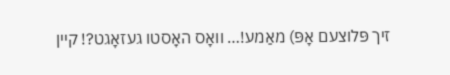זיך פּלוצעם אָפּ) מאַמע!… וואָס האָסטו געזאָגט?! קיין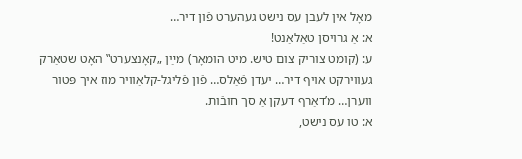מאָל אין לעבן עס נישט געהערט פֿון דיר…
א: אַ גרויסן טאַלאַנט!
ע: (קומט צוריק צום טיש. מיט הומאָר) מײַן „קאָנצערט‟ האָט שטאַרק געווירקט אויף דיר… יעדן פֿאַלס… פֿון פֿליגל-קלאַוויר מוז איך פּטור ווערן… מ’דאַרף דעקן אַ סך חובֿות.
א: טו עס נישט,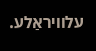עלוויראַלע.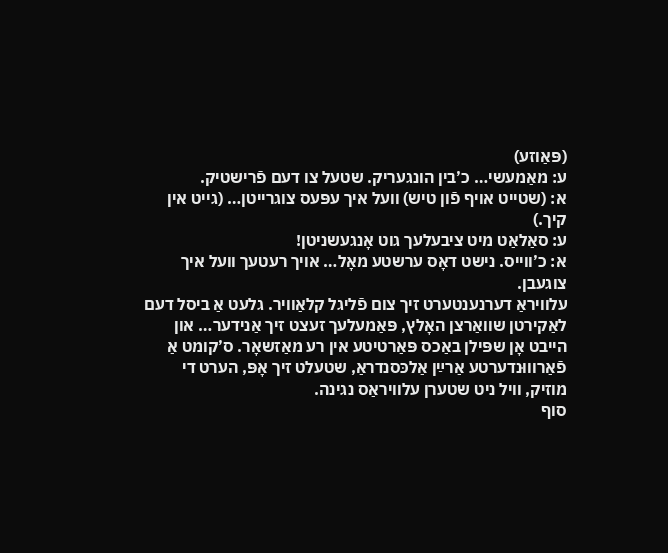(פּאַוזע)
ע: מאַמעשי… כ’בין הונגעריק. שטעל צו דעם פֿרישטיק.
א: (שטייט אויף פֿון טיש) וועל איך עפּעס צוגרייטן… (גייט אין קיך.)
ע: סאַלאַט מיט ציבעלעך גוט אָנגעשניטן!
א: כ’ווייס. נישט דאָס ערשטע מאָל… אויך רעטעך וועל איך צוגעבן.
עלוויראַ דערנענטערט זיך צום פֿליגל קלאַוויר. גלעט אַ ביסל דעם לאַקירטן שוואַרצן האָלץ, פּאַמעלעך זעצט זיך אַנידער… און הייבט אָן שפּילן באַכס פּאַרטיטע אין רע מאַזשאָר. ס’קומט אַ פֿאַרוווּנדערטע אַרײַן אַלכּסנדראַ, שטעלט זיך אָפּ, הערט די מוזיק, וויל ניט שטערן עלוויראַס נגינה.
סוף